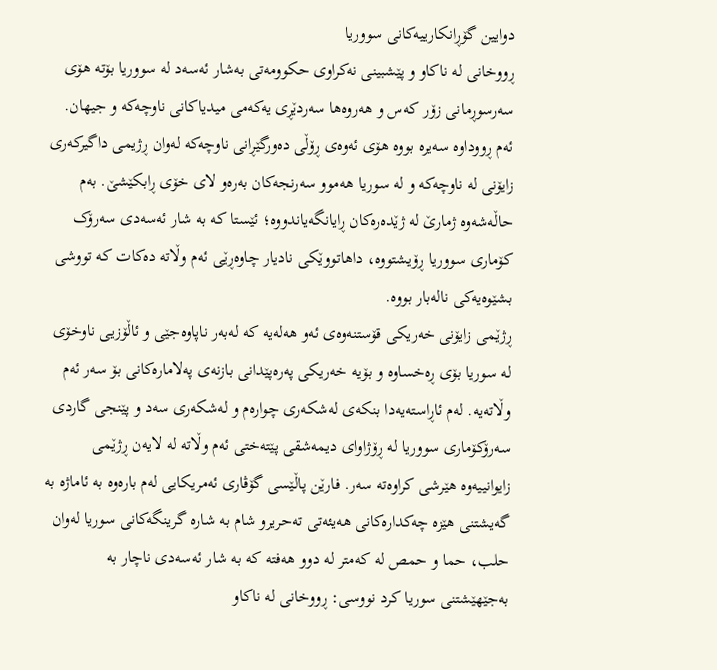دوایین گۆڕانکارییەکانی سووریا
ڕووخانی لە ناکاو و پێشبینی نەکراوی حکوومەتی بەشار ئەسەد لە سووریا بۆتە هۆی سەرسوڕمانی زۆر کەس و هەروەها سەردێڕی یەکەمی میدیاکانی ناوچەکە و جیهان. ئەم ڕووداوە سەیرە بووە هۆی ئەوەی ڕۆڵی دەورگێڕانی ناوچەکە لەوان ڕژیمی داگیرکەری زایۆنی لە ناوچەکە و لە سوریا هەموو سەرنجەکان بەرەو لای خۆی ڕابکێشێ. بەم حاڵەشەوە ژمارێ لە ژێدەرەکان ڕایانگەیاندووە؛ ئێستا کە بە شار ئەسەدی سەرۆک کۆماری سووریا ڕۆیشتووە، داهاتووێکی نادیار چاوەڕێی ئەم وڵاتە دەکات کە تووشی بشێوەیەکی نالەبار بووە.
ڕژێمی زایۆنی خەریکی قۆستنەوەی ئەو هەلەیە کە لەبەر ناپاوەجێی و ئاڵۆزیی ناوخۆی لە سوریا بۆی ڕەخساوە و بۆیە خەریکی پەرەپێدانی بازنەی پەلامارەکانی بۆ سەر ئەم وڵاتەیە. لەم ئاڕاستەیەدا بنکەی لەشکەری چوارەم و لەشکەری سەد و پێنجی گاردی سەرۆکۆماری سووریا لە ڕۆژاوای دیمەشقی پێتەختی ئەم وڵاتە لە لایەن ڕژێمی زایوانییەوە هێرشی کراوەتە سەر. فارێن پاڵێسی گۆڤاری ئەمریکایی لەم بارەوە بە ئاماژە بە گەیشتنی هێزە چەکدارەکانی هەیئەتی تەحریرو شام بە شارە گرینگەکانی سوریا لەوان حلب، حما و حمص لە کەمتر لە دوو هەفتە کە بە شار ئەسەدی ناچار بە بەجێهێشتنی سوریا کرد نووسی: ڕووخانی لە ناکاو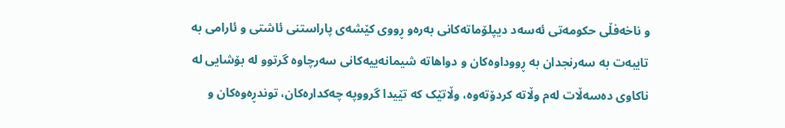و ناخەفڵی حکومەتی ئەسەد دیپلۆماتەکانی بەرەو ڕووی کێشەی پاراستنی ئاشتی و ئارامی بە تایبەت بە سەرنجدان بە ڕووداوەکان و دواهاتە شیمانەییەکانی سەرچاوە گرتوو لە بۆشایی لە ناکاوی دەسەڵات لەم وڵاتە کردۆتەوە، وڵاتێک کە تێیدا گرووپە چەکدارەکان، توندڕەوەکان و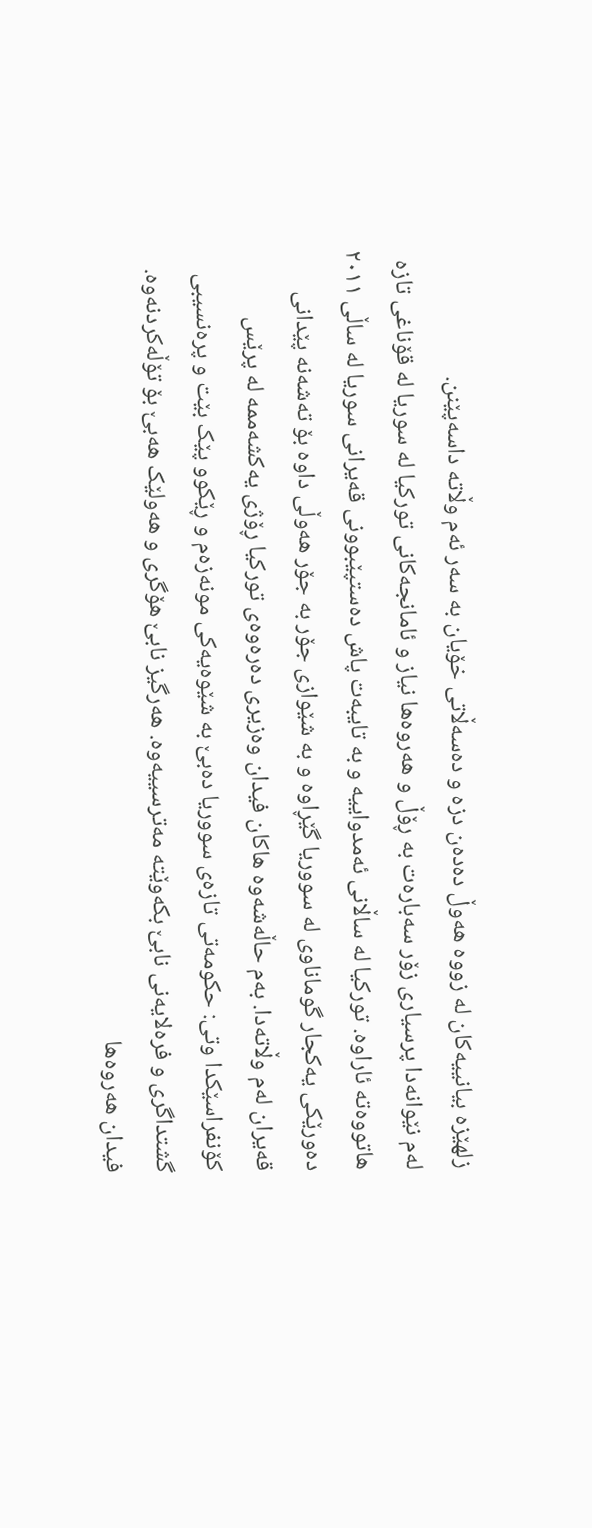زلهێزە بیانییەکان لە زووە هەوڵ دەدەن دزە و دەسەڵاتی خۆیان بە سەر ئەم وڵاتە داسەپێنن.
لەم نێوانەدا پرسیاری زۆر سەبارەت بە ڕۆڵ و هەروەها نیاز و ئامانجەکانی تورکیا لە سوریا لە قۆناغی تازە هاتووەتە ئاراوە. تورکیا لە ساڵانی ئەمدواییە و بە تایبەت پاش دەستپێبوونی قەیرانی سوریا لە ساڵی ٢٠١١ دەورێکی یەکجار گوماناوی لە سووریا گێڕاوە و بە شێوازی جۆر بە جۆر هەوڵی داوە بۆ تەشەنە پێدانی قەیران لەم وڵاتەدا. بەم حاڵەشەوە هاکان فیدان وەزیری دەرەوەی تورکیا ڕۆژی یەکشەممە لە پرێس کۆنفراسێکدا وتی: حکومەتی تازەی سووریا دەبێ بە شێوەیەکی مونەزەم و ڕێکوو پێک بێت و پرەنسیبی گشتداگری و فرەلایەنی نابێ بکەوێتە مەترسییەوە. هەرگیز نابێ هۆگری و هەولێک هەبێ بۆ تۆڵەکردنەوە. فیدان هەروەها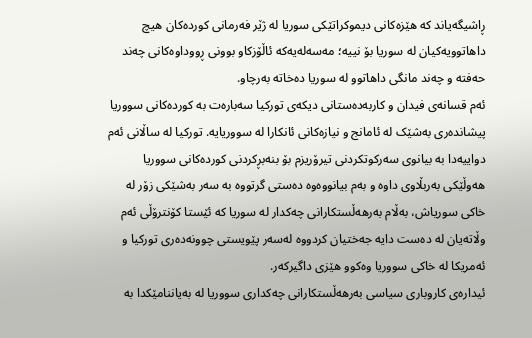ڕاشیگەیاند کە هێزەکانی دیموکراتێکی سوریا لە ژێر فەرمانی کوردەکان هیچ داهاتوویەکیان لە سوریا بۆ نییە؛ مەسەلەیەکە ئاڵۆزکاو بوونی ڕووداوەکانی چەند حەفتە و چەند مانگی داهاتوو لە سوریا دەخاتە بەرچاو.
ئەم قسانەی فیدان و کاربەدەستانی دیکەی تورکیا سەبارەت بە کوردەکانی سووریا پیشاندەری بەشێک لە ئامانج و نیازەکانی ئانکارا لە سووریایە. تورکیا لە ساڵانی ئەم دواییەدا بە بیانوی سەرکوتکردنی تیرۆریزم بۆ بنەبڕکردنی کوردەکانی سووریا هەوڵێکی بەربڵاوی داوە و بەم بیانووەوە دەستی گرتووە بە سەر بەشێکی زۆر لە خاکی سوریاش، بەڵام بەرهەڵستکارانی چەکدار لە سوریا کە ئێستا کۆنترۆڵی ئەم وڵاتەیان لە دەست دایە جەختیان کردووە لەسەر پێویستی چوونەدەری تورکیا و ئەمریکا لە خاکی سووریا وەکوو هێزی داگیرکەر.
ئیدارەی کاروباری سیاسی بەرهەڵستکارانی چەکداری سووریا لە بەیاننامێکدا بە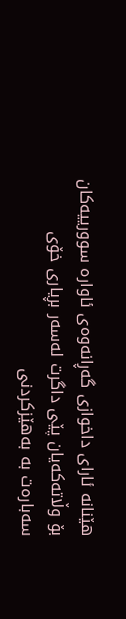هێنانە ئارای داخوازی گەڕانەوەی ئاوارە سوورییەکان بۆ وڵاتەکەیان پێی داگرت لەسەر بڕیاری خۆی سەبارەت بە بەهێزکردنی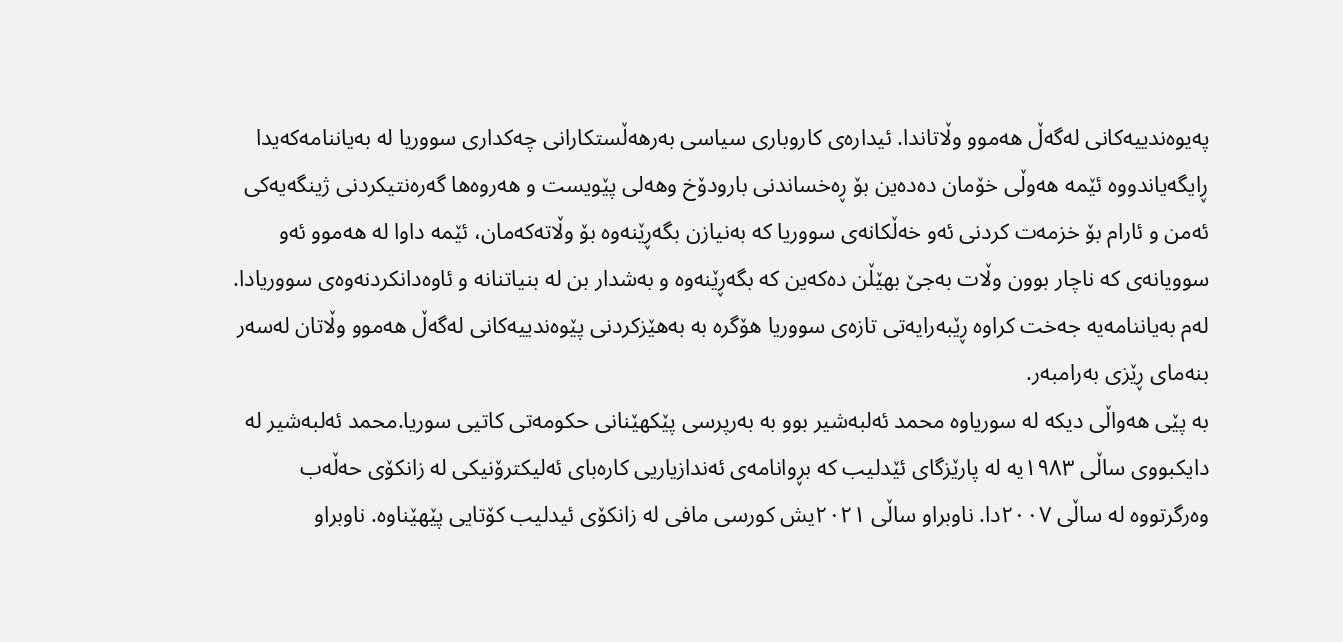پەیوەندییەکانی لەگەڵ هەموو وڵاتاندا. ئیدارەی کاروباری سیاسی بەرهەڵستکارانی چەکداری سووریا لە بەیاننامەکەیدا ڕایگەیاندووە ئێمە هەوڵی خۆمان دەدەین بۆ ڕەخساندنی بارودۆخ وهەلی پێویست و هەروەها گەرەنتیکردنی ژینگەیەکی ئەمن و ئارام بۆ خزمەت کردنی ئەو خەڵکانەی سووریا کە بەنیازن بگەڕێنەوە بۆ وڵاتەکەمان، ئێمە داوا لە هەموو ئەو سوویانەی کە ناچار بوون وڵات بەجێ بهێڵن دەکەین کە بگەڕێنەوە و بەشدار بن لە بنیاتنانە و ئاوەدانکردنەوەی سووریادا. لەم بەیاننامەیە جەخت کراوە ڕێبەرایەتی تازەی سووریا هۆگرە بە بەهێزکردنی پێوەندییەکانی لەگەڵ هەموو وڵاتان لەسەر بنەمای ڕێزی بەرامبەر.
بە پێی هەواڵی دیکە لە سوریاوە محمد ئەلبەشیر بوو بە بەرپرسی پێکهێنانی حکومەتی کاتیی سوریا.محمد ئەلبەشیر لە دایکبووی ساڵی ١٩٨٣یە لە پارێزگای ئێدلیب کە بڕوانامەی ئەندازیاریی کارەبای ئەلیکترۆنیکی لە زانکۆی حەڵەب وەرگرتووە لە ساڵی ٢٠٠٧دا. ناوبراو ساڵی ٢٠٢١یش کورسی مافی لە زانکۆی ئیدلیب کۆتایی پێهێناوە. ناوبراو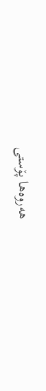هەروەها پۆستی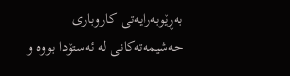بەڕێوبەرایەتی کاروباری حەشیمەتەکانی لە ئەستۆدا بووە و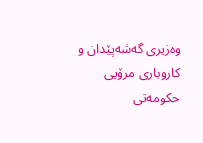وەزیری گەشەپێدان و کاروباری مرۆیی حکومەتی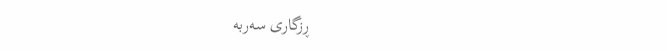ڕزگاری سەربە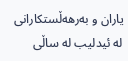یاران و بەرهەڵستکارانی لە ئیدلیب لە ساڵی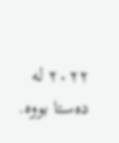٢٠٢٢ لە دەستا بووە.